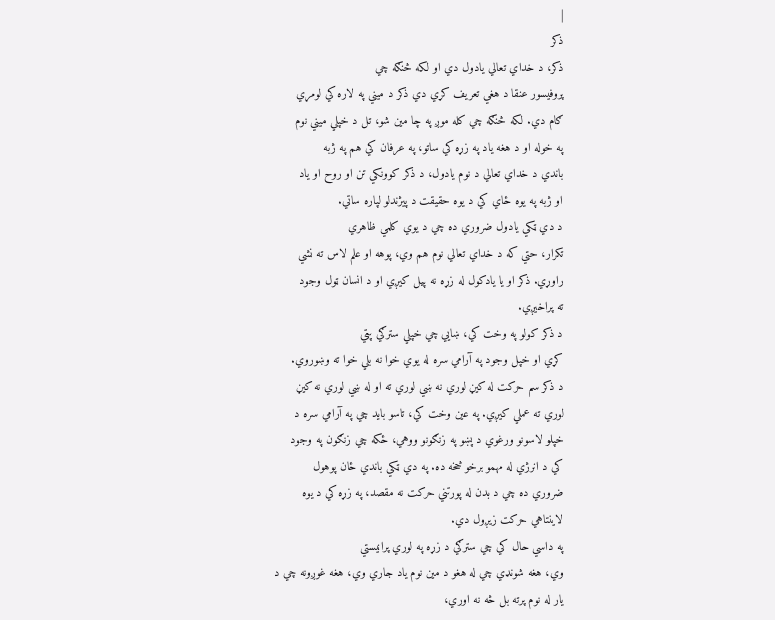|
ذکر
ذکر، د خداي تعالي يادول دي او لکه څنګه چي
پروفيسور عنقا د هغي تعريف کړي دي ذکر د ميني په لاره کي لومړي
ګام دي. لکه څنګه چي کله موږ په چا مين شو، تل د خپلي ميني نوم
په خوله او د هغه ياد په زړه کي ساتو، په عرفان کي هم په ژبه
باندي د خداي تعالي د نوم يادول، د ذکر کوونکي تن او روح او ياد
او ژبه په يوه ځاي کي د يوه حقيقت د پيژندلو لپاره ساتي.
د دي ټکي يادول ضروري ده چي د يوي کلمي ظاهري
تکرار، حتي که د خداي تعالي نوم هم وي، پوهه او علم لاس ته نشي
راوړي. ذکر او يا يادکول له زړه نه پيل کيږي او د انسان ټول وجود
ته پراخيږي.
د ذکر کولو په وخت کي، ښايي چي خپلي سترګي پټي
کړي او خپل وجود په آرامي سره له يوي خوا نه بلي خوا ته وښوروي.
د ذکر سم حرکت له کيڼ لوري نه ښي لوري ته او له ښي لوري نه کيڼ
لوري ته عملي کيږي. په عين وخت کي، تاسو بايد چي په آرامي سره د
خپلو لاسونو ورغوي د پښو په زنګونو ووهي، ځکه چي زنګون په وجود
کي د انرژي له مهمو برخو څخه ده. په دي ټکي باندي ځان پوهول
ضروري ده چي د بدن له پورتني حرکت نه مقصد، په زړه کي د يوه
لاينتاهي حرکت زيږول دي.
په داسي حال کي چي سترګي د زړه په لوري پرانيستي
وي، هغه شونډي چي له هغو د مين نوم ياد جاري وي، هغه غوږونه چي د
يار له نوم پرته بل څه نه اوري،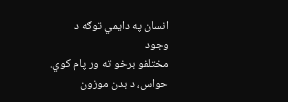انسان په دايمي توګه د وجود
مختلفو برخو ته ور پام کوي. حواس، د بدن موزون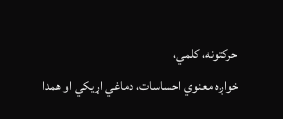حرکتونه، کلمي،
خواږه معنوي احساسات، دماغي اړيکي او همدا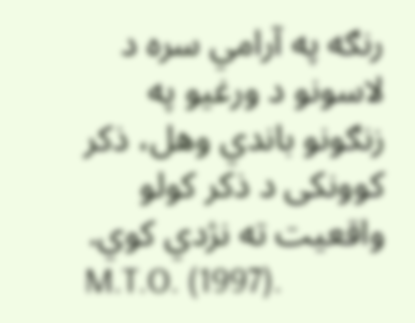رنګه په آرامي سره د
لاسونو د ورغيو په زنګونو باندي وهل، ذکر کوونکی د ذکر کولو
واقعيت ته نژدي کوي.
M.T.O. (1997).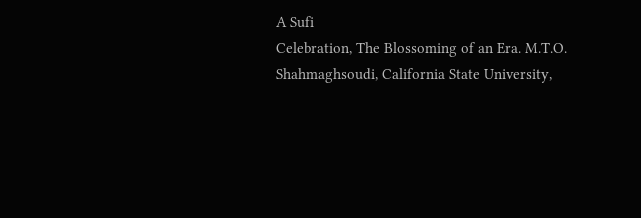A Sufi
Celebration, The Blossoming of an Era. M.T.O.
Shahmaghsoudi, California State University,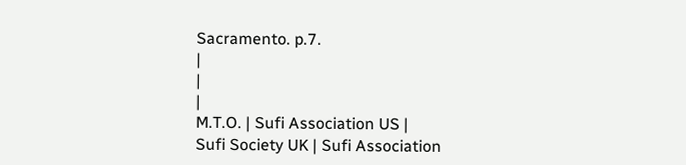Sacramento. p.7.
|
|
|
M.T.O. | Sufi Association US |
Sufi Society UK | Sufi Association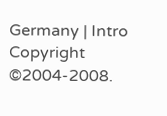Germany | Intro
Copyright
©2004-2008.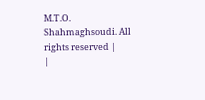M.T.O. Shahmaghsoudi. All rights reserved |
|